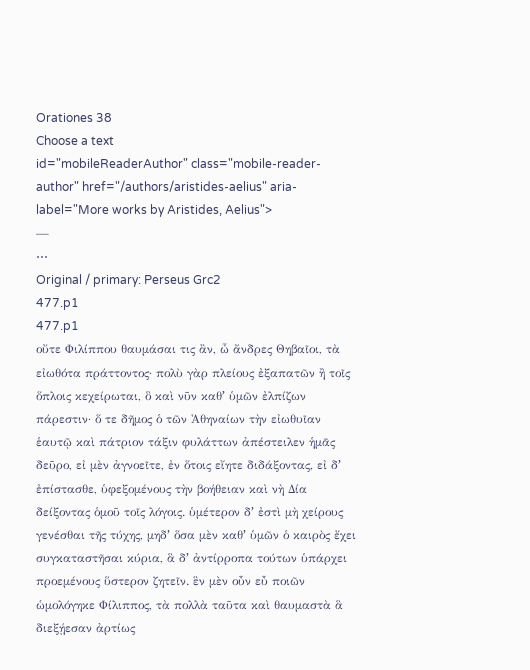Orationes 38
Choose a text
id="mobileReaderAuthor" class="mobile-reader-author" href="/authors/aristides-aelius" aria-label="More works by Aristides, Aelius">
—
⋯
Original / primary: Perseus Grc2
477.p1
477.p1
οὔτε Φιλίππου θαυμάσαι τις ἂν, ὦ ἄνδρες Θηβαῖοι, τὰ εἰωθότα πράττοντος· πολὺ γὰρ πλείους ἐξαπατῶν ἢ τοῖς ὅπλοις κεχείρωται, ὃ καὶ νῦν καθʼ ὑμῶν ἐλπίζων πάρεστιν· ὅ τε δῆμος ὁ τῶν Ἀθηναίων τὴν εἰωθυῖαν ἑαυτῷ καὶ πάτριον τάξιν φυλάττων ἀπέστειλεν ἡμᾶς δεῦρο, εἰ μὲν ἀγνοεῖτε, ἐν ὅτοις εἴητε διδάξοντας, εἰ δʼ ἐπίστασθε, ὑφεξομένους τὴν βοήθειαν καὶ νὴ Δία δείξοντας ὁμοῦ τοῖς λόγοις. ὑμέτερον δʼ ἐστὶ μὴ χείρους γενέσθαι τῆς τύχης, μηδʼ ὅσα μὲν καθʼ ὑμῶν ὁ καιρὸς ἔχει συγκαταστῆσαι κύρια, ἃ δʼ ἀντίρροπα τούτων ὑπάρχει προεμένους ὕστερον ζητεῖν. ἓν μὲν οὖν εὖ ποιῶν ὡμολόγηκε Φίλιππος, τὰ πολλὰ ταῦτα καὶ θαυμαστὰ ἃ διεξῄεσαν ἀρτίως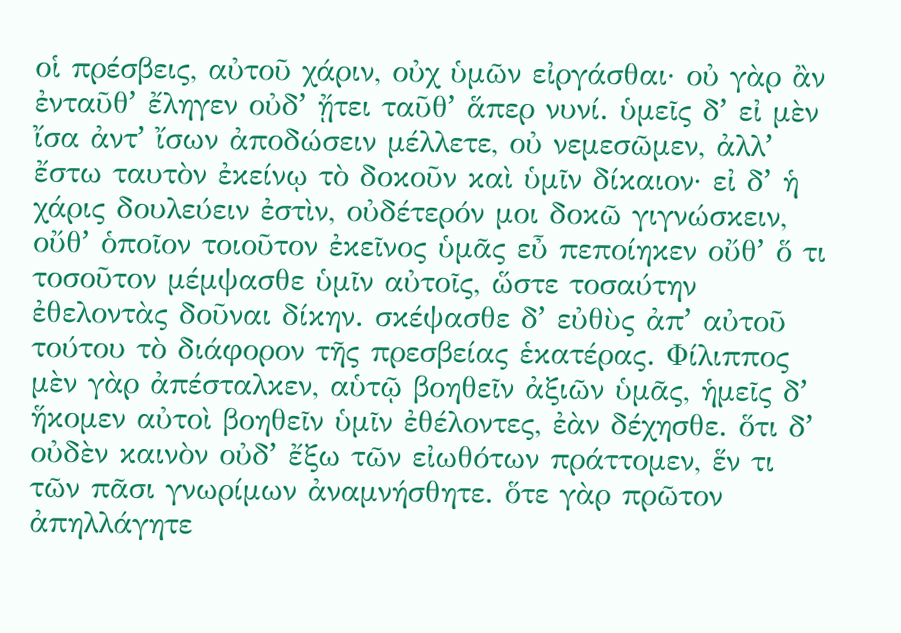οἱ πρέσβεις, αὐτοῦ χάριν, οὐχ ὑμῶν εἰργάσθαι· οὐ γὰρ ἂν ἐνταῦθʼ ἔληγεν οὐδʼ ᾔτει ταῦθʼ ἅπερ νυνί. ὑμεῖς δʼ εἰ μὲν ἴσα ἀντʼ ἴσων ἀποδώσειν μέλλετε, οὐ νεμεσῶμεν, ἀλλʼ ἔστω ταυτὸν ἐκείνῳ τὸ δοκοῦν καὶ ὑμῖν δίκαιον· εἰ δʼ ἡ χάρις δουλεύειν ἐστὶν, οὐδέτερόν μοι δοκῶ γιγνώσκειν, οὔθʼ ὁποῖον τοιοῦτον ἐκεῖνος ὑμᾶς εὖ πεποίηκεν οὔθʼ ὅ τι τοσοῦτον μέμψασθε ὑμῖν αὐτοῖς, ὥστε τοσαύτην ἐθελοντὰς δοῦναι δίκην. σκέψασθε δʼ εὐθὺς ἀπʼ αὐτοῦ τούτου τὸ διάφορον τῆς πρεσβείας ἑκατέρας. Φίλιππος μὲν γὰρ ἀπέσταλκεν, αὑτῷ βοηθεῖν ἀξιῶν ὑμᾶς, ἡμεῖς δʼ ἥκομεν αὐτοὶ βοηθεῖν ὑμῖν ἐθέλοντες, ἐὰν δέχησθε. ὅτι δʼ οὐδὲν καινὸν οὐδʼ ἔξω τῶν εἰωθότων πράττομεν, ἕν τι τῶν πᾶσι γνωρίμων ἀναμνήσθητε. ὅτε γὰρ πρῶτον ἀπηλλάγητε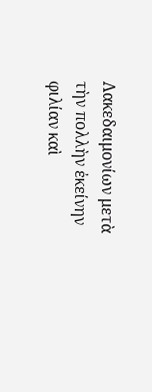Λακεδαιμονίων μετὰ τὴν πολλὴν ἐκείνην φιλίαν καὶ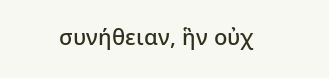συνήθειαν, ἣν οὐχ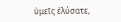ὑμεῖς ἐλύσατε,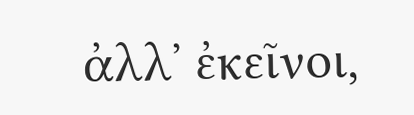ἀλλʼ ἐκεῖνοι,